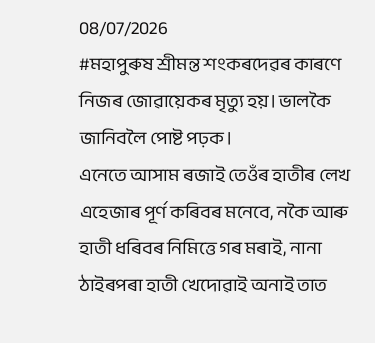08/07/2026
#মহাপুৰুষ শ্ৰীমন্ত শংকৰদেৱৰ কাৰণে নিজৰ জোৱায়েকৰ মৃত্যু হয়। ভালকৈ জানিবলৈ পোষ্ট পঢ়ক।
এনেতে আসাম ৰজাই তেওঁৰ হাতীৰ লেখ এহেজাৰ পূৰ্ণ কৰিবৰ মনেবে, নকৈ আৰু হাতী ধৰিবৰ নিমিত্তে গৰ মৰাই, নানা ঠাইৰপৰা হাতী খেদোৱাই অনাই তাত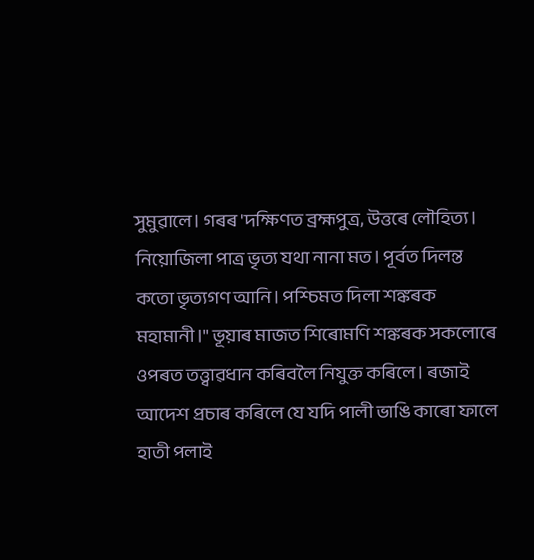সুমুৱালে। গৰৰ 'দক্ষিণত ব্ৰহ্মপুত্র, উত্তৰে লৌহিত্য। নিয়োজিলা পাত্র ভৃত্য যথা নানা মত। পূর্বত দিলন্ত কতো ভৃত্যগণ আনি। পশ্চিমত দিলা শঙ্কৰক মহামানী।" ভূয়াৰ মাজত শিৰোমণি শঙ্কৰক সকলোৰে ওপৰত তত্ত্বাৱধান কৰিবলৈ নিযুক্ত কৰিলে। ৰজাই আদেশ প্ৰচাৰ কৰিলে যে যদি পালী ভাঙি কাৰো ফালে হাতী পলাই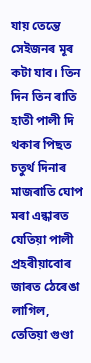যায় তেন্তে সেইজনৰ মূৰ কটা যাব। তিন দিন তিন ৰাতি হাতী পালী দি থকাৰ পিছত চতুৰ্থ দিনাৰ মাজৰাতি ঘোপ মৰা এন্ধাৰত যেতিয়া পালী প্ৰহৰীয়াবোৰ জাৰত ঠেৰেঙা লাগিল, তেতিয়া গুণ্ডা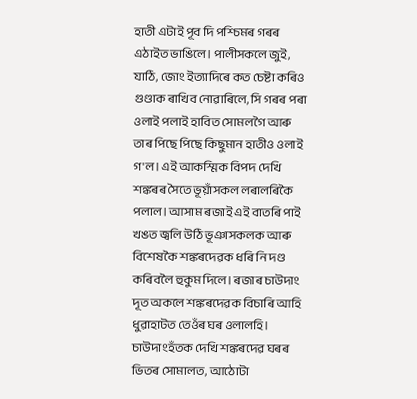হাতী এটাই পূব দি পশ্চিমৰ গৰৰ এঠাইত ভাঙিলে। পালীসকলে জুই, যাঠি, জোং ইত্যাদিৰে কত চেষ্টা কৰিও গুণ্ডাক ৰাখিব নোৱাৰিলে, সি গৰৰ পৰা ওলাই পলাই হাবিত সোমলগৈ আৰু তাৰ পিছে পিছে কিছুমান হাতীও ওলাই গ'ল। এই আকস্মিক বিপদ দেখি শঙ্কৰৰ সৈতে ভূয়াঁসকল লৰালৰিকৈ পলাল। আসাম ৰজাই এই বাতৰি পাই খঙত জ্বলি উঠি ভূঞাসকলক আৰু বিশেষকৈ শঙ্কৰদেৱক ধৰি নি দণ্ড কৰিবলৈ হুকুম দিলে। ৰজাৰ চাউদাং দূত অকলে শঙ্কৰদেৱক বিচাৰি আহি ধুৱাহাটত তেওঁৰ ঘৰ ওলালহি। চাউদাংহঁতক দেখি শঙ্কৰদেৱ ঘৰৰ ভিতৰ সোমালত, আঠোটা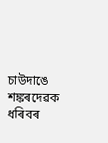চাউদাঙে শঙ্কৰদেৱক ধৰিবৰ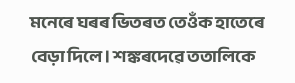মনেৰে ঘৰৰ ভিতৰত তেওঁক হাতেৰে বেড়া দিলে। শঙ্কৰদেৱে ততালিকে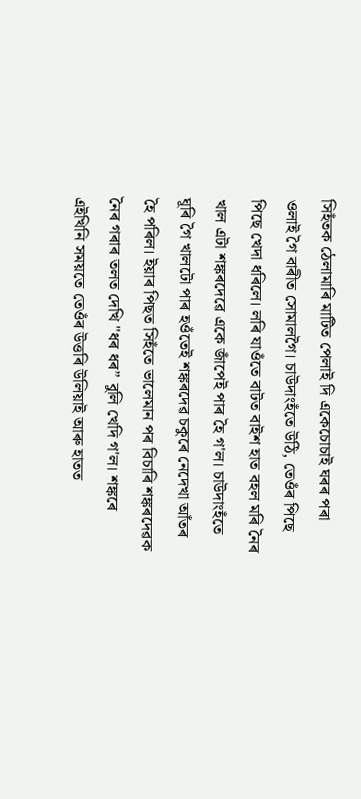সিহঁতক ঠেলামাৰি মাটিত পেলাই দি একেচোচাই ঘৰৰ পৰা ওলাই গৈ বাৰীত সোমালগৈ। চাউদাংহঁতে উঠি, তেওঁৰ পিছে পিছে খেদা ধৰিলে। লৰি যাওঁতে বাটত বাইশ হাত বহল মৰি নৈৰ খাল এটা শঙ্কৰদেৱে একে জাঁপেই পাৰ হৈ গ'ল। চাউদাংহঁতে ঘূৰি গৈ খালটো পাৰ হওঁতেই শঙ্কৰদেৱ চকুৰে নেদেখা আঁতৰ হৈ পৰিল। ইয়াৰ পিছত সিহঁতে ভালেমান পৰ বিচাৰি শঙ্কৰদেৱক নৈৰ গৰাৰ তলত দেখি "ধৰ ধৰ” বুলি খেদি গ'ল। শঙ্কৰে এইখিনি সময়তে তেওঁৰ উত্তৰি উলিয়াই আৰু হাতত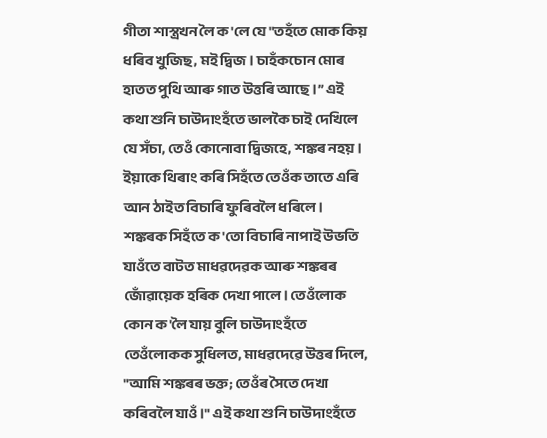গীতা শাস্ত্ৰখন লৈ ক'লে যে "তহঁতে মোক কিয় ধৰিব খুজিছ, মই দ্বিজ। চাহঁকচোন মোৰ হাতত পুথি আৰু গাত উত্তৰি আছে।” এই কথা শুনি চাউদাংহঁতে ভালকৈ চাই দেখিলে যে সঁচা, তেওঁ কোনোবা দ্বিজহে, শঙ্কৰ নহয়। ইয়াকে থিৰাং কৰি সিহঁতে তেওঁক তাতে এৰি আন ঠাইত বিচাৰি ফুৰিবলৈ ধৰিলে। শঙ্কৰক সিহঁতে ক'তো বিচাৰি নাপাই উভতি যাওঁতে বাটত মাধৱদেৱক আৰু শঙ্কৰৰ জোঁৱায়েক হৰিক দেখা পালে। তেওঁলোক কোন ক'লৈ যায় বুলি চাউদাংহঁতে তেওঁলোকক সুধিলত, মাধৱদেৱে উত্তৰ দিলে, "আমি শঙ্কৰৰ ভক্ত; তেওঁৰ সৈতে দেখা কৰিবলৈ যাওঁ।" এই কথা শুনি চাউদাংহঁতে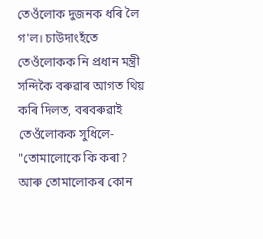তেওঁলোক দুজনক ধৰি লৈ গ'ল। চাউদাংহঁতে তেওঁলোকক নি প্রধান মন্ত্ৰী সন্দিকৈ বৰুৱাৰ আগত থিয় কৰি দিলত, বৰবৰুৱাই তেওঁলোকক সুধিলে- "তোমালোকে কি কৰা? আৰু তোমালোকৰ কোন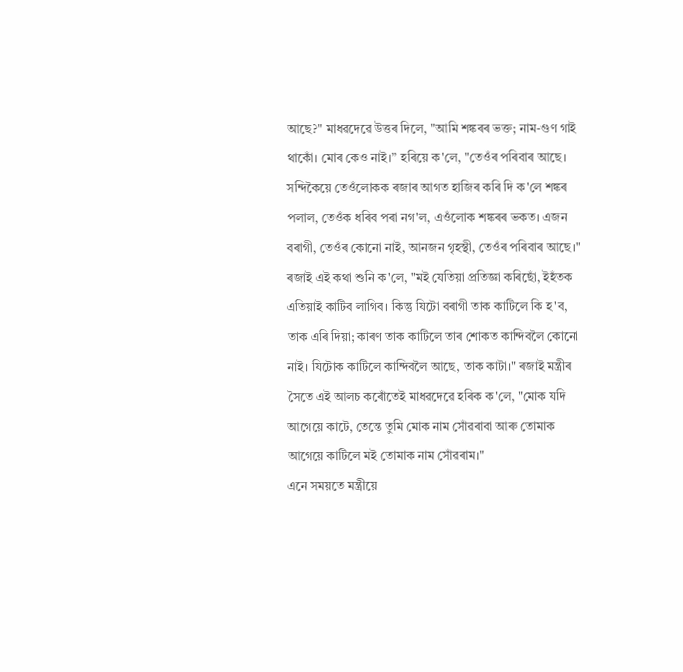আছে?" মাধৱদেৱে উত্তৰ দিলে, "আমি শঙ্কৰৰ ভক্ত; নাম-গুণ গাই থাকোঁ। মোৰ কেও নাই।” হৰিয়ে ক'লে, "তেওঁৰ পৰিবাৰ আছে। সন্দিকৈয়ে তেওঁলোকক ৰজাৰ আগত হাজিৰ কৰি দি ক'লে শঙ্কৰ পলাল, তেওঁক ধৰিব পৰা নগ'ল, এওঁলোক শঙ্কৰৰ ভকত। এজন বৰাগী, তেওঁৰ কোনো নাই, আনজন গৃহস্থী, তেওঁৰ পৰিবাৰ আছে।" ৰজাই এই কথা শুনি ক'লে, "মই যেতিয়া প্রতিজ্ঞা কৰিছোঁ, ইহঁতক এতিয়াই কাটিব লাগিব। কিন্তু যিটো বৰাগী তাক কাটিলে কি হ'ব, তাক এৰি দিয়া; কাৰণ তাক কাটিলে তাৰ শোকত কান্দিবলৈ কোনো নাই। যিটোক কাটিলে কান্দিবলৈ আছে, তাক কাটা।" ৰজাই মন্ত্ৰীৰ সৈতে এই আলচ কৰোঁতেই মাধৱদেৱে হৰিক ক'লে, "মোক যদি আগেয়ে কাটে, তেন্তে তুমি মোক নাম সোঁৱৰাবা আৰু তোমাক আগেয়ে কাটিলে মই তোমাক নাম সোঁৱৰাম।"
এনে সময়তে মন্ত্রীয়ে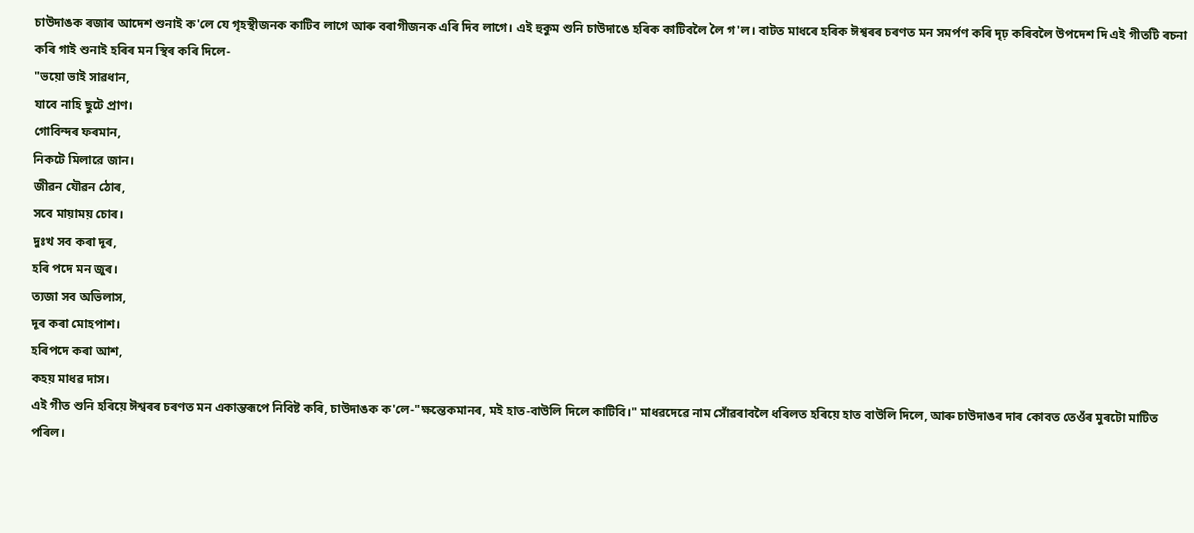চাউদাঙক ৰজাৰ আদেশ শুনাই ক'লে যে গৃহস্থীজনক কাটিব লাগে আৰু বৰাগীজনক এৰি দিব লাগে। এই হুকুম শুনি চাউদাঙে হৰিক কাটিবলৈ লৈ গ'ল। বাটত মাধৰে হৰিক ঈশ্বৰৰ চৰণত মন সমর্পণ কৰি দৃঢ় কৰিবলৈ উপদেশ দি এই গীতটি ৰচনা কৰি গাই শুনাই হৰিৰ মন স্থিৰ কৰি দিলে-
"ভয়ো ভাই সাৱধান,
যাবে নাহি ছুটে প্রাণ।
গোবিন্দৰ ফৰমান,
নিকটে মিলারে জান।
জীৱন যৌৱন ঠোৰ,
সবে মায়াময় চোৰ।
দুঃখ সব কৰা দূৰ,
হৰি পদে মন জুৰ।
ত্যজা সব অভিলাস,
দূৰ কৰা মোহপাশ।
হৰিপদে কৰা আশ,
কহয় মাধৱ দাস।
এই গীত শুনি হৰিয়ে ঈশ্বৰৰ চৰণত মন একান্তৰূপে নিবিষ্ট কৰি, চাউদাঙক ক'লে-"ক্ষন্তেকমানৰ, মই হাত-বাউলি দিলে কাটিবি।" মাধৱদেৱে নাম সোঁৱৰাবলৈ ধৰিলত হৰিয়ে হাত বাউলি দিলে, আৰু চাউদাঙৰ দাৰ কোবত তেওঁৰ মুৰটো মাটিত পৰিল।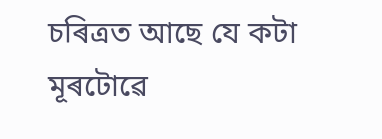চৰিত্ৰত আছে যে কটা মূৰটোৱে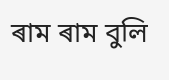ৰাম ৰাম বুলি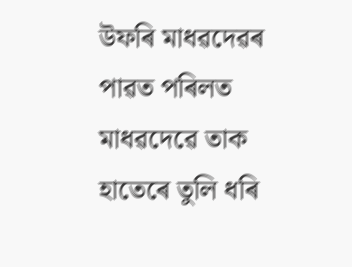উফৰি মাধৱদেৱৰ পাৱত পৰিলত মাধৱদেৱে তাক হাতেৰে তুলি ধৰি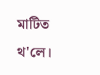মাটিত থ'লে।